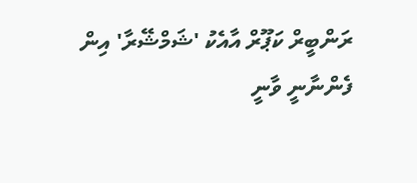ރަންބީރް ކަޕޫރް އާއެކު 'ޝަމްޝޭރާ' އިން ފެންނާނީ ވާނީ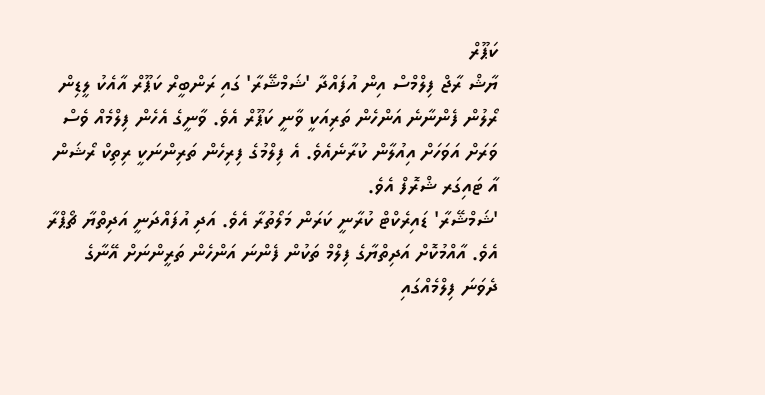ކަޕޫރް
ޔާޝް ރާޖް ފިލްމްސް އިން އުފައްދާ 'ޝަމްޝޭރާ' ގައި ރަންބީރް ކަޕޫރް އާއެކު ލީޑިން ރޯލުން ފެންނާނެ އަންހެން ތަރިއަކީ ވާނީ ކަޕޫރް އެވެ. ވާނީގެ އެހެން ފިލްމެއް ވެސް ވަރަށް އަވަހަށް އިއުލާން ކުރާނެއެވެ. އެ ފިލްމުގެ ފިރިހެން ތަރިންނަކީ ރިތިކް ރޯޝަން އާ ޓައިގަރ ޝްރޮފް އެވެ.
'ޝަމްޝޭރާ' ޑައިރެކްޓް ކުރާނީ ކަރަން މަލޯތުރާ އެވެ. އަދި އުފައްދަނީ އަދިތްޔާ ޗޯޕްރާ އެވެ. އާއްމުކޮށް އަދިތްޔާގެ ފިލްމް ތަކުން ފެންނަ އަންހެން ތަރީންނަށް އޭނާގެ ދެވަނަ ފިލްމެއްގައި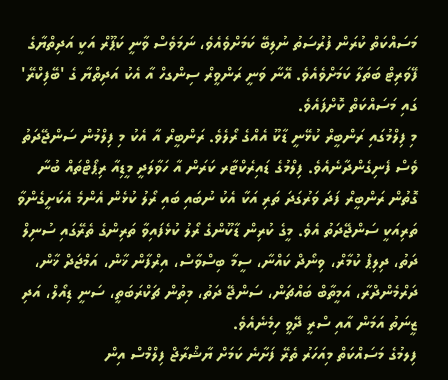މަސައްކަތް ކުރަން ފުރުސަތު ނުލިބޭ ކަމަށްވެއެވެ، ނަމަވެސް ވާނީ ކަޕޫރް އަކީ އަދިތްޔާގެ ފޭވަރިޓް ބަތަލާ ކަމަށްވެއެވެ. އޭނާ ވަނީ ރަންވީރް ސިންގހް އާ އެކު އަދިތްޔާ ގެ 'ބޭފިކްރޭ' ގައި މަސައްކަތް ކޮށްފައެވެ.
މި ފިލްމުގައި ރަންބީރް ކުޅޭނީ ޑާކޫ އެއްގެ ރޯލެވެ. ރަންބީރް އާ އެކު މި ފިލްމުން ސަންޖޭދަތު ވެސް ފެނިގެންދާނެއެވެ. ފިލްމުގެ ޑައިރެކްޓާރ ކަރަން އާ ހަވާލަދީ މީޑިއާ ރިޕޯޓްތައް ބުނާ ގޮތުން ރަންބީރް ފަދަ ވަރުގަދަ ތަރި އަކާ އެކު ނުބައި ބައި ރޯލު ކުޅެން އެންމެ އެކަށީގެންވާ ތަރިއަކީ ސަންޖޭދަތު އެވެ. މީގެ ކުރިން ޑާކޫންގެ ރޯލު ކުޅެފައިވާ ތަރިންގެ ތެރޭގައި ސުނިލް ދަތު، ދިލިޕް ކުމާރް، ވިނޯދް ކައްނާ، ސީމާ ބިސްވާސް، އިރްފާން ޚާން، އަމްޖަދް ޚާން، ދަރްމެންދްރާ، އަމީތާބް ބައްޗަން، ސަންޖޭ ދަތު، މިތުން ޗަކްރަބަތީ، ސަނީ ޑިއޯލް، އަދި ޒީނަތު އަމަން އާއި ސްރީ ދޭވީ ހިމެނެއެވެ.
ފިލމުގެ މަސައްކަތް މިއަހަރު ތެރޭ ފަށާނެ ކަމަށް ޔާޝްރާޖް ފިލްމްސް އިން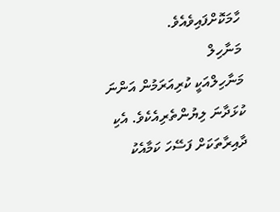ހާމަކޮށްފައިވެއެވެ.
މަނާހިލް
މަނާހިލްއަކީ ކުރިއަރަމުން އަންނަ ކުޅަދާނަ ލިޔުންތެރިއެކެވެ. އެކި ދާއިރާތަކަށް ފަސޭހަ ކަމާއެކު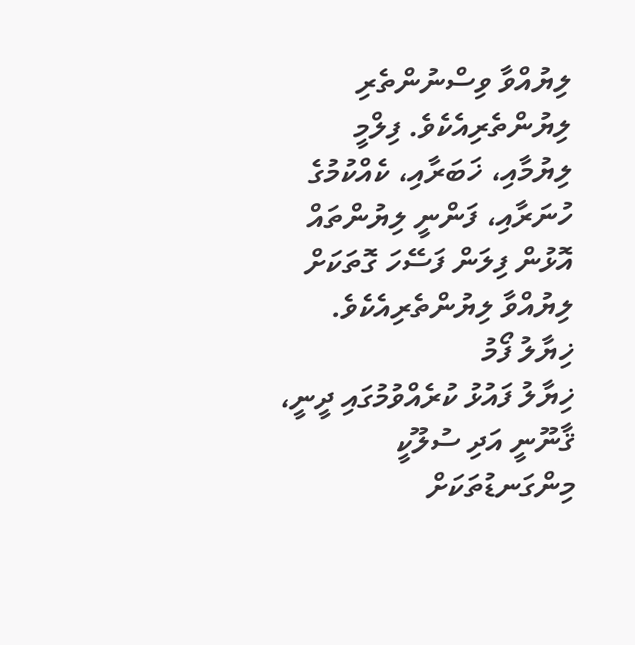ލިޔުއްވާ ވިސްނުންތެރި ލިޔުންތެރިއެކެވެ. ފިލްމީ ލިޔުމާއި، ޚަބަރާއި، ކެއްކުމުގެ ހުނަރާއި، ފަންނީ ލިޔުންތައް އޮޅުން ފިލަން ފަސޭހަ ގޮތަކަށް ލިޔުއްވާ ލިޔުންތެރިއެކެވެ.
ޚިޔާލު ފޯމު
ޚިޔާލު ފައުޅު ކުރެއްވުމުގައި ދީނީ، ޤާނޫނީ އަދި ސުލޫކީ މިންގަނޑުތަކަށް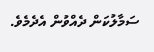ސަމާލުކަން ދެއްވުން އެދެމެވެ.